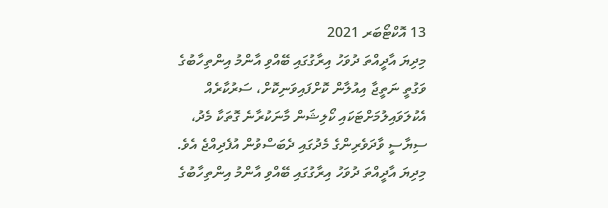13 އޮކްޓޯބަރ 2021
މިދިޔަ އާދީއްތަ ދުވަހު އިރާގުގައި ބޭއްވި އާންމު އިންތިހާބުގެ ވަގުތީ ނަތީޖާ އިއުލާން ކޮށްފައިވަނިކޮށް، ސަރުކާރެއް އެކުލަވައިލުމަށްޓަކައި ކޯލިޝަން މާނަކުރާނެ ގޮތަކާ މެދު، ސިޔާސީ ވާދަވެރިންގެ މެދުގައި ދެބަސްވުން އުފެދިއްޖެ އެވެ.
މިދިޔަ އާދީއްތަ ދުވަހު އިރާގުގައި ބޭއްވި އާންމު އިންތިހާބުގެ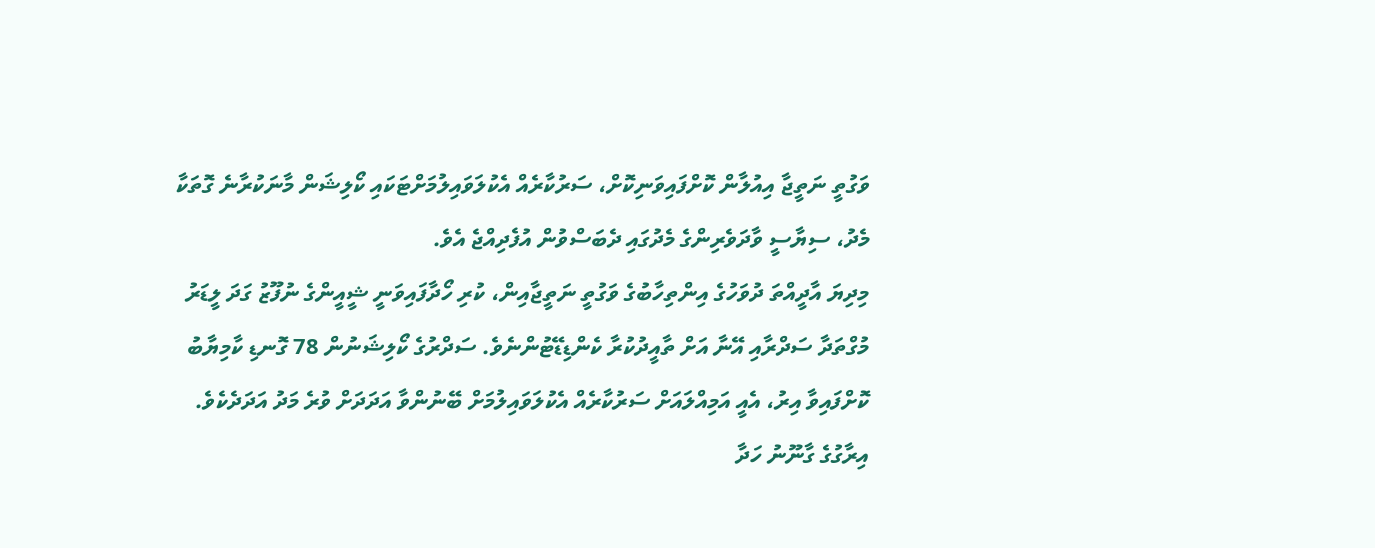ވަގުތީ ނަތީޖާ އިއުލާން ކޮށްފައިވަނިކޮށް، ސަރުކާރެއް އެކުލަވައިލުމަށްޓަކައި ކޯލިޝަން މާނަކުރާނެ ގޮތަކާ މެދު، ސިޔާސީ ވާދަވެރިންގެ މެދުގައި ދެބަސްވުން އުފެދިއްޖެ އެވެ.
މިދިޔަ އާދީއްތަ ދުވަހުގެ އިންތިހާބުގެ ވަގުތީ ނަތީޖާއިން، ކުރި ހޯދާފައިވަނީ ޝީއީންގެ ނުފޫޒު ގަދަ ލީޑަރު މުގްތަދާ ސަދްރާއި އޭނާ އަށް ތާއީދުކުރާ ކެންޑިޑޭޓުންނެވެ. ސަދްރުގެ ކޯލިޝަނުން 78 ގޮނޑި ކާމިޔާބު ކޮށްފައިވާ އިރު، އެއީ އަމިއްލައަށް ސަރުކާރެއް އެކުލަވައިލުމަށް ބޭނުންވާ އަދަދަށް ވުރެ މަދު އަދަދެކެވެ.
އިރާގުގެ ގާނޫނު ހަދާ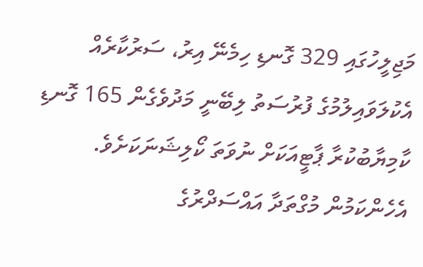މަޖިލީހުގައި 329 ގޮނޑި ހިމެނޭ އިރު، ސަރުކާރެއް އެކުލަވައިލުމުގެ ފުރުސަތު ލިބޭނީ މަދުވެގެން 165 ގޮނޑި ކާމިޔާބުކުރާ ޕާޓީއަކަށް ނުވަތަ ކޯލިޝަނަކަށެވެ. އެހެންކަމުން މުގްތަދާ އައްސަދްރުގެ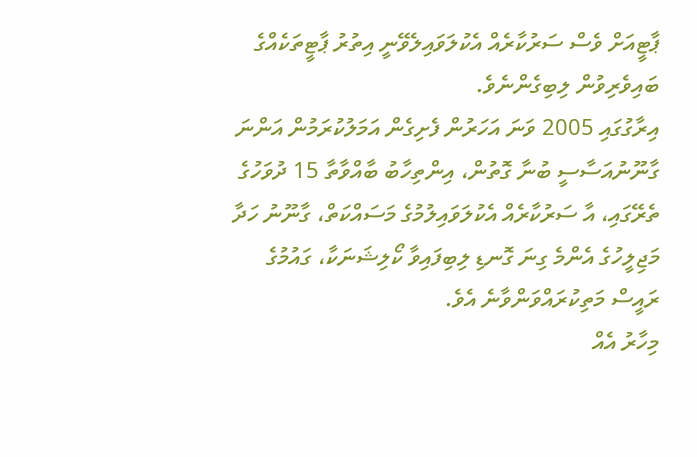ޕާޓީއަށް ވެސް ސަރުކާރެއް އެކުލަވައިލެވޭނީ އިތުރު ޕާޓީތަކެއްގެ ބައިވެރިވުން ލިބިގެންނެވެ.
އިރާގުގައި 2005 ވަނަ އަހަރުން ފެށިގެން އަމަލުކުރަމުން އަންނަ ގާނޫނުއަސާސީ ބުނާ ގޮތުން، އިންތިހާބު ބާއްވާތާ 15 ދުވަހުގެ ތެރޭގައި، އާ ސަރުކާރެއް އެކުލަވައިލުމުގެ މަސައްކަތް، ގާނޫނު ހަދާ މަޖިލީހުގެ އެންމެ ގިނަ ގޮނޑި ލިބިފައިވާ ކޯލިޝަނަކާ، ގައުމުގެ ރައީސް މަތިކުރައްވަންވާނެ އެވެ.
މިހާރު އެއް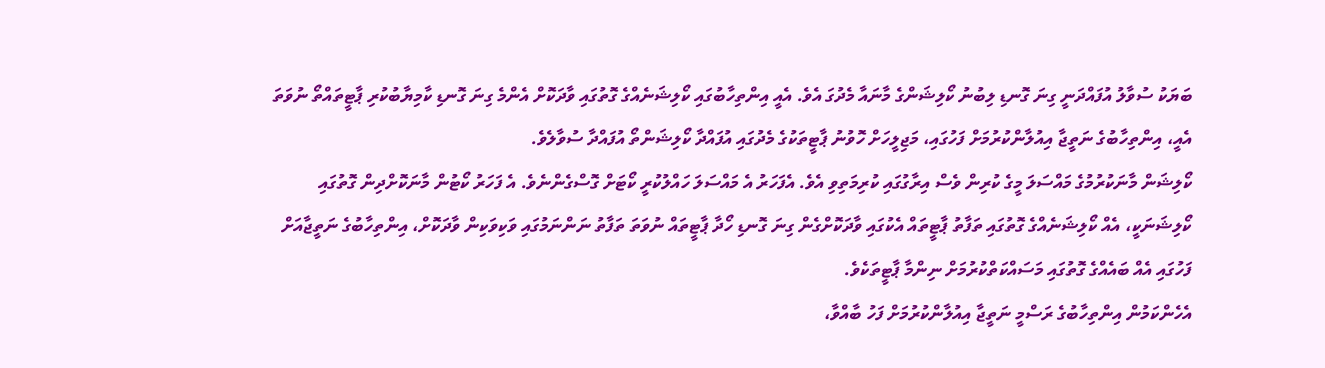ބަޔަކު ސުވާލު އުފައްދަނީ ގިނަ ގޮނޑި ލިބުނު ކޯލިޝަންގެ މާނައާ މެދުގަ އެވެ. އެއީ އިންތިހާބުގައި ކޯލިޝަނެއްގެ ގޮތުގައި ވާދަކޮށް އެންމެ ގިނަ ގޮނޑި ކާމިޔާބުކުރި ޕާޓީތައްތޯ ނުވަތަ އެއީ، އިންތިހާބުގެ ނަތީޖާ އިއުލާންކުރުމަށް ފަހުގައި، މަޖިލީހަށް ހޮވުނު ޕާޓީތަކުގެ މެދުގައި އުފައްދާ ކޯލިޝަންތޯ އުފައްދާ ސުވާލެވެ.
ކޯލިޝަން މާނަކުރުމުގެ މައްސަލަ މީގެ ކުރިން ވެސް އިރާގުގައި ކުރިމަތިވި އެވެ. އެފަހަރު އެ މައްސަލަ ހައްލުކުރީ ކޯޓަށް ގޮސްގެންނެވެ. އެ ފަހަރު ކޯޓުން މާނަކޮށްދިން ގޮތުގައި ކޯލިޝަނަކީ، އެއް ކޯލިޝަނެއްގެ ގޮތުގައި ތަފާތު ޕާޓީތައް އެކުގައި ވާދަކޮށްގެން ގިނަ ގޮނޑި ހޯދާ ޕާޓީތައް ނުވަތަ ތަފާތު ނަންނަމުގައި ވަކިވަކިން ވާދަކޮށް، އިންތިހާބުގެ ނަތީޖާއަށް ފަހުގައި އެއް ބައެއްގެ ގޮތުގައި މަސައްކަތްކުރުމަށް ނިންމާ ޕާޓީތަކެވެ.
އެހެންކަމުން އިންތިހާބުގެ ރަސްމީ ނަތީޖާ އިއުލާންކުރުމަށް ފަހު ބާއްވާ،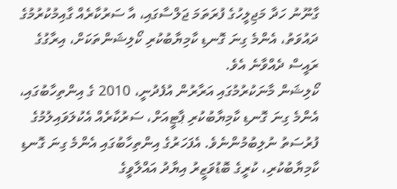ގާނޫނު ހަދާ މަޖިލީހުގެ ފުރަތަމަ ޖަލްސާގައި، އާ ސަރުކާރެއް ގާއިމުކުރުމުގެ ދައުވަތު، އެންމެ ގިނަ ގޮނޑި ކާމިޔާބުކުރި ކޯލިޝަންތަކަށް، އިރާގުގެ ރައީސް ދެއްވާނެ އެވެ.
ކޯލިޝަން މާނަކުރުމުގައި އަރާރުން އުފެދުނީ، 2010 ގެ އިންތިހާބުގައި، އެންމެ ގިނަ ގޮނޑި ކާމިޔާބުކުރި ޕާޓީއަށް، ސަރުކާރެއް އެކުލަވައިލުމުގެ ފުރުސަތު ނުލިބުމުންނެވެ. އެފަހަރުގެ އިންތިހާބުގައި އެންމެ ގިނަ ގޮނޑި ކާމިޔާބުކުރި، ކުރީގެ ބޮޑުވަޒީރު އިޔާދު އައްލާވީގެ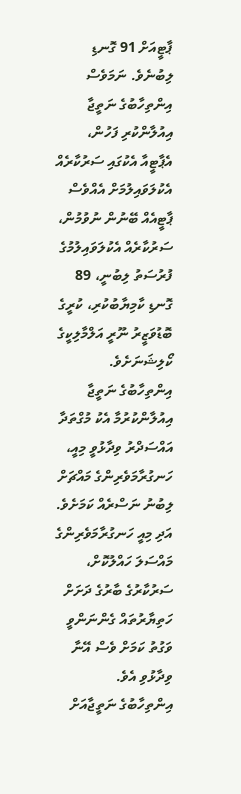ޕާޓީއަށް 91 ގޮނޑި ލިބުނެވެ. ނަމަވެސް އިންތިހާބުގެ ނަތީޖާ އިއުލާންކުރި ފަހުން، އެޕާޓީއާ އެކުގައި ސަރުކާރެއް އެކުލަވައިލުމަށް އެއްވެސް ޕާޓީއެއް ބޭނުން ނުވުމުން، ސަރުކާރެއް އެކުލަވައިލުމުގެ ފުރުސަތު ލިބުނީ، 89 ގޮނޑި ކާމިޔާބުކުރި، ކުރީގެ ބޮޑުވަޒީރު ނޫރީ އަލްމާލިކީގެ ކޯލިޝަނަށެވެ.
އިންތިހާބުގެ ނަތީޖާ އިއުލާންކުރުމާ އެކު މުގްތަދާ އައްސަދްރު ވިދާޅުވީ މިއީ، ހަނގުރާމަވެރިންގެ މައްޗަށް ލިބުނު ނަސްރެއް ކަމަށެވެ. އަދި މިއީ ހަނގުރާމަވެރިންގެ މައްސަލަ ހައްލުކޮށް، ސަރުކާރުގެ ބާރުގެ ދަށަށް ހަތިޔާރުތައް ގެންނަންވީ ވަގުތު ކަމަށް ވެސް އޭނާ ވިދާޅުވި އެވެ.
އިންތިހާބުގެ ނަތީޖާއަށް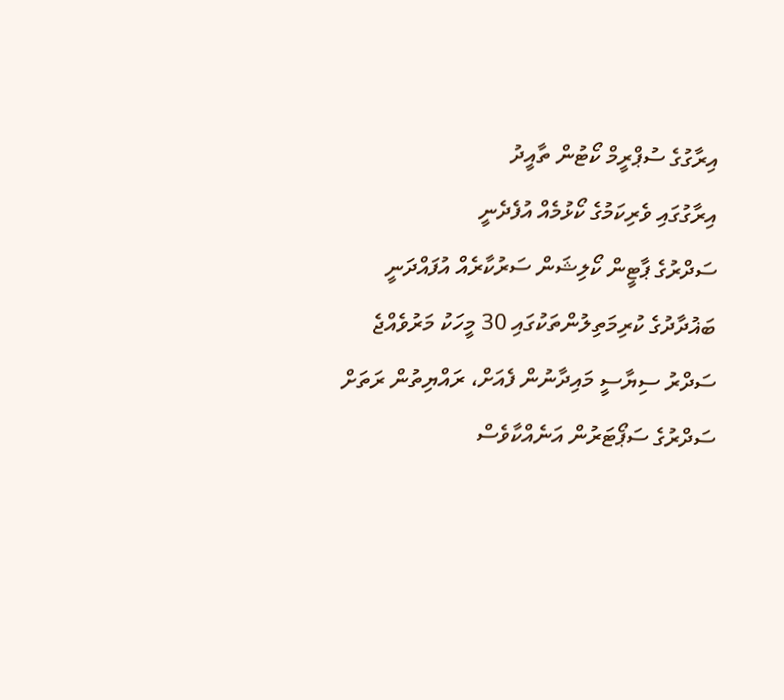އިރާގުގެ ސުޕްރީމް ކޯޓުން ތާއީދު
އިރާގުގައި ވެރިކަމުގެ ކޯޅުމެއް އުފެދެނީ
ސަދްރުގެ ޕާޓީން ކޯލިޝަން ސަރުކާރެއް އުފައްދަނީ
ބަޣުދާދުގެ ކުރިމަތިލުންތަކުގައި 30 މީހަކު މަރުވެއްޖެ
ސަދްރު ސިޔާސީ މައިދާނުން ފެއަށް، ރައްޔިތުން ރަތަށް
ސަދްރުގެ ސަޕޯޓަރުން އަނެއްކާވެސް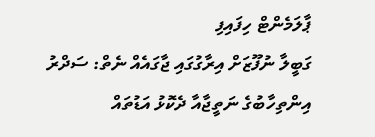ޕާލަމެންޓް ހިފައިފި
ގަބީލާ ނުފޫޒަށް އިރާގުގައި ޖާގައެއް ނެތް: ސަދްރު
އިންތިހާބުގެ ނަތީޖާއާ ދެކޮޅު އަޑުތައް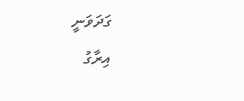ގަދަވަނީ
އިރާގު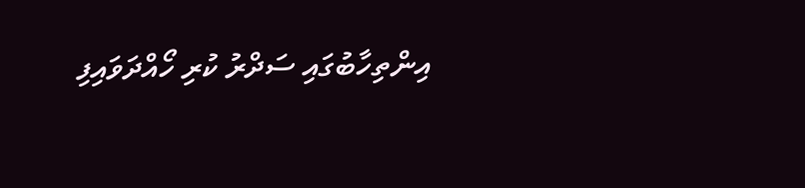އިންތިހާބުގައި ސަދްރު ކުރި ހޯއްދަވައިފި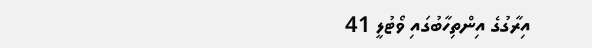އިރާގުގެ އިންތިހާބުގައި ވޯޓުލީ 41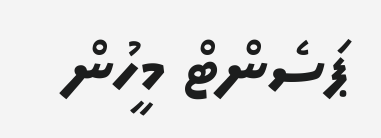ޕަސެންޓް މީހުން